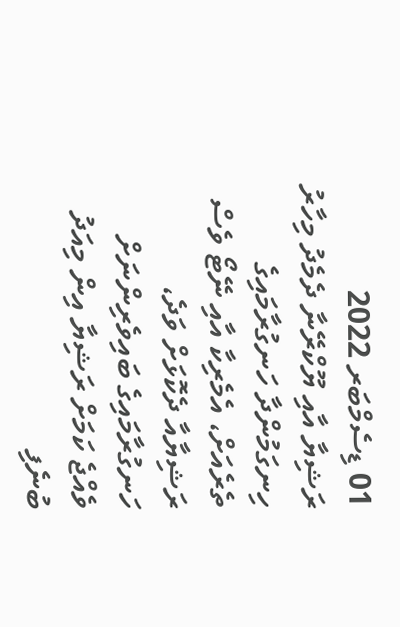01 ޑިސެމްބަރ 2022
ރަޝިޔާ އާއި ޔޫކްރޭނާ ދެމެދު މިހާރު ހިނގަމުންދާ ހަނގުރާމައިގެ ތެރެއަށް، އެމެރިކާ އާއި ނޭޓޯ ވެސް ރަޝިޔާއާ ދެކޮޅަށް ވަދެ، ހަނގުރާމައިގެ ބައިވެރިންނަށް ވެއްޖެ ކަމަށް ރަޝިޔާ އިން މިއަދު ބުނެފި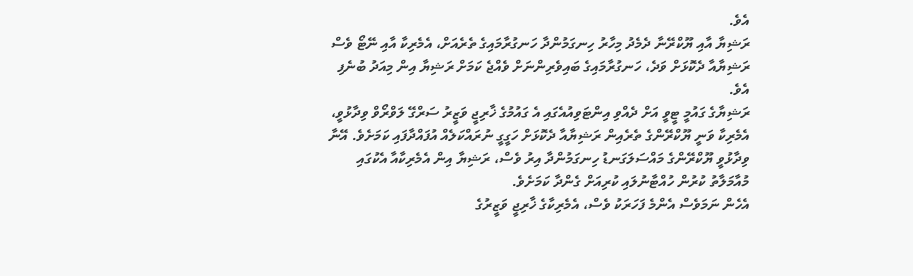އެވެ.
ރަޝިޔާ އާއި ޔޫކްރޭނާ ދެމެދު މިހާރު ހިނގަމުންދާ ހަނގުރާމައިގެ ތެރެއަށް، އެމެރިކާ އާއި ނޭޓޯ ވެސް ރަޝިޔާއާ ދެކޮޅަށް ވަދެ، ހަނގުރާމައިގެ ބައިވެރިންނަށް ވެއްޖެ ކަމަށް ރަޝިޔާ އިން މިއަދު ބުނެފި އެވެ.
ރަޝިޔާގެ ގައުމީ ޓީވީ އަށް ދެއްވި އިންޓަވިއުއެގައި އެ ގައުމުގެ ޚާރިޖީ ވަޒީރު ސަރްގޭ ލަވްރޯވް ވިދާޅުވީ، އެމެރިކާ ވަނީ ޔޫކްރޭންގެ ތެރެއިން ރަޝިޔާއާ ދެކޮޅަށް ހަގީގީ ނުރައްކަލެއް އުފައްދާފައި ކަމަށެވެ. އޭނާ ވިދާޅުވީ ޔޫކްރޭންގެ މައްސަލަގަނޑު ހިނގަމުންދާ އިރު ވެސް، ރަޝިޔާ އިން އެމެރިކާއާ އެކުގައި މުއާމަލާތު ކުރުން ހުއްޓާނުލައި ކުރިއަށް ގެންދާ ކަމަށެވެ.
އެހެން ނަމަވެސް އެންމެ ފަހަރަކު ވެސް، އެމެރިކާގެ ޚާރިޖީ ވަޒީރުގެ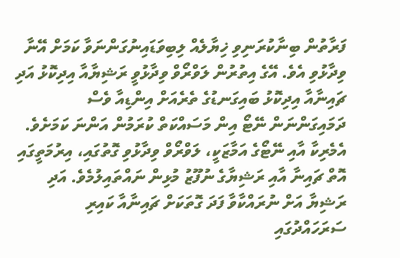ފަރާތުން ބިނާކުރަނިވި ޚިޔާލެއް ލިބިވަޑައިނުގަންނަވާ ކަމަށް އޭނާ ވިދާޅުވި އެވެ. އޭގެ އިތުރުން ލަވްރޯވް ވިދާޅުވީ ރަޝިޔާއާ އިދިކޮޅު އަދި ޗައިނާއާ އިދިކޮޅު ބައިގަނޑުގެ ތެރެއަށް އިންޑިއާ ވެސް ދަމައިގަންނަން ނޭޓޯ އިން މަސައްކަތް ކުރަމުން އަންނަ ކަމަށެވެ.
އެމެރިކާ އާއި ނޭޓޯގެ އަމާޒަކީ، ލަވްރޯވް ވިދާޅުވި ގޮތުގައި، އިރުމަތީގައި އޮތް ޗައިނާ އާއި ރަޝިޔާގެ ނުފޫޒު މުޅިން ނައްތައިލުމެވެ. އަދި ރަޝިޔާ އަށް ނުރައްކާވާ ފަދަ ގޮތަކަށް ޗައިނާއާ ކައިރި ސަރަހައްދުގައި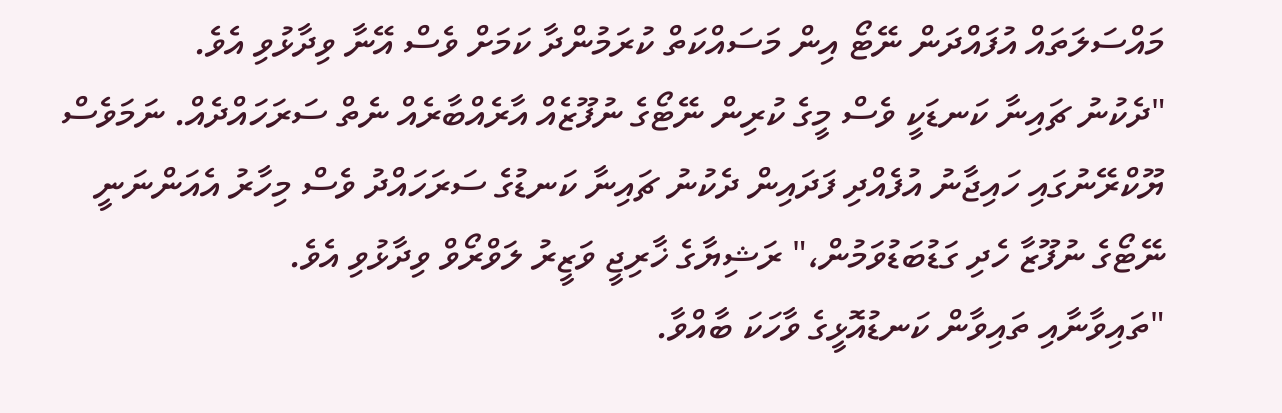މައްސަލަތައް އުފައްދަން ނޭޓޯ އިން މަސައްކަތް ކުރަމުންދާ ކަމަށް ވެސް އޭނާ ވިދާޅުވި އެވެ.
"ދެކުނު ޗައިނާ ކަނޑަކީ ވެސް މީގެ ކުރިން ނޭޓޯގެ ނުފޫޒެއް އާރެއްބާރެއް ނެތް ސަރަހައްދެއް. ނަމަވެސް ޔޫކްރޭނުގައި ހައިޖާނު އުފެއްދި ފަދައިން ދެކުނު ޗައިނާ ކަނޑުގެ ސަރަހައްދު ވެސް މިހާރު އެއަންނަނީ ނޭޓޯގެ ނުފޫޒާ ހެދި ގަޑުބަޑުވަމުން،" ރަޝިޔާގެ ޚާރިޖީ ވަޒީރު ލަވްރޯވް ވިދާޅުވި އެވެ.
"ތައިވާނާއި ތައިވާން ކަނޑުއޮޅީގެ ވާހަކަ ބާއްވާ.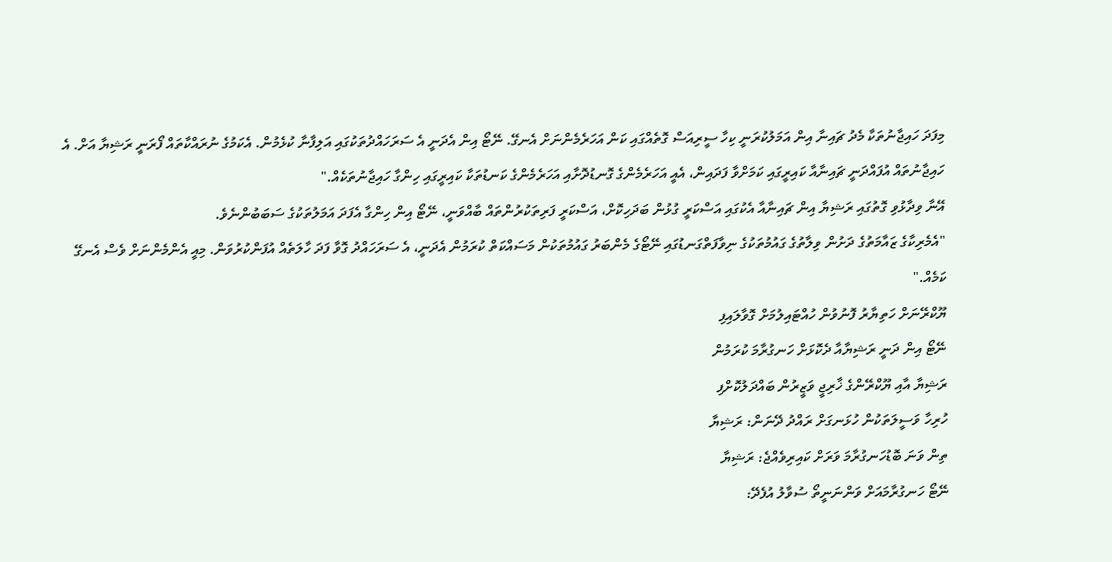މިފަދަ ހައިޖާނުތަކާ މެދު ޗައިނާ އިން އަމަލުކުރަނީ ކިހާ ސީރިއަސް ގޮތެއްގައި ކަން އަހަރެމެންނަށް އެނގޭ. ނޭޓޯ އިން އެދަނީ އެ ސަރަހައްދުތަކުގައި އަލިފާނާ ކުޅެމުން. އެކަމުގެ ނުރައްކާތައް ފޯރަނީ ރަޝިޔާ އަށް. އެ ހައިޖާނުތައް އުފައްދަނީ ޗައިނާއާ ކައިރީގައި ކަމަށްވާ ފަދައިން، އެއީ އަހަރެމެންގެ ގޮނޑުދޮށާއި އަހަރެމެންގެ ކަނޑުތަކާ ކައިރީގައި ހިންގާ ހައިޖާނުތަކެއް."
އޭނާ ވިދާޅުވި ގޮތުގައި ރަޝިޔާ އިން ޗައިނާއާ އެކުގައި އަސްކަރީ ގުޅުން ބަދަހިކޮށް، އަސްކަރީ ފަރިތަކުރުންތައް ބާއްވަނީ، ނޭޓޯ އިން ހިންގާ އެފަދަ އަމަލުތަކުގެ ސަބަބުންނެވެ.
"އެމެރިކާގެ ޒައާމަތުގެ ދަށުން ވިލާތުގެ ގައުމުތަކުގެ ނިވާފަތްގަނޑުގައި ނޭޓޯގެ މެންބަރު ގައުމުތަކުން މަސައްކަތް ކުރަމުން އެދަނީ، އެ ސަރަހައްދު ގޮވާ ފަދަ ހާލަތެއް އުފަންކުރުވަން. މިއީ އެންމެންނަށް ވެސް އެނގޭ ކަމެއް."
ޔޫކްރޭނަށް ހަތިޔާރު ފޮނުވުން ހުއްޓައިލުމަށް ގޮވާލައިފި
ނޭޓޯ އިން ދަނީ ރަޝިޔާއާ ދެކޮޅަށް ހަނގުރާމަ ކުރަމުން
ރަޝިޔާ އާއި ޔޫކްރޭންގެ ޚާރިޖީ ވަޒީރުން ބައްދަލުކޮށްފި
ހުރިހާ ވަސީލަތަކުން ހުޅަނގަށް ރައްދު ދޭނަން: ރަޝިޔާ
ތިން ވަނަ ބޮޑުހަނގުރާމަ ވަރަށް ކައިރިވެއްޖެ: ރަޝިޔާ
ނޭޓޯ ހަނގުރާމައަށް ވަންނަނީތޯ ސުވާލު އުފެދޭ: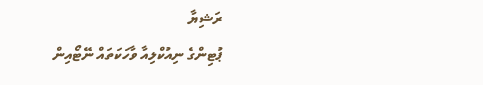ރަޝިޔާ
ޕުޓިންގެ ނިއުކްލިއާ ވާހަކަތައް ނޭޓޯއިން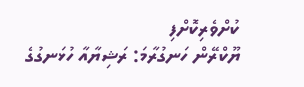ކުށްވެރިކޮށްފި
ޔޫކްރޭން ހަނގުރާމަ: ރަޝިޔާއާ ހުޅަނގުގެ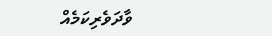ވާދަވެރިކަމެއް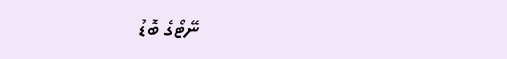ނޭޓޯގެ ބޮޑު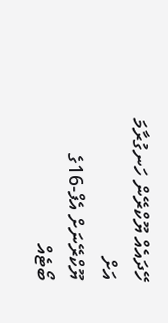ހޭދައެއް ޔޫކްރޭން ހަނގުރާމަ އަށް
ޔޫކްރޭނަށް އެފް-16ގެ ބޯޓެއް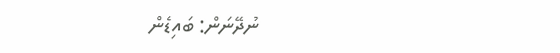ނުދޭނަން: ބައިޑެން